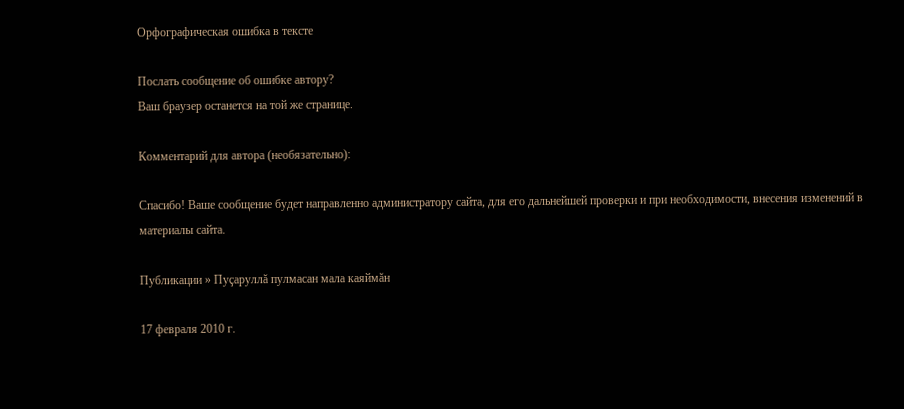Орфографическая ошибка в тексте

Послать сообщение об ошибке автору?
Ваш браузер останется на той же странице.

Комментарий для автора (необязательно):

Спасибо! Ваше сообщение будет направленно администратору сайта, для его дальнейшей проверки и при необходимости, внесения изменений в материалы сайта.

Публикации » Пуçаруллă пулмасан мала каяймăн

17 февраля 2010 г.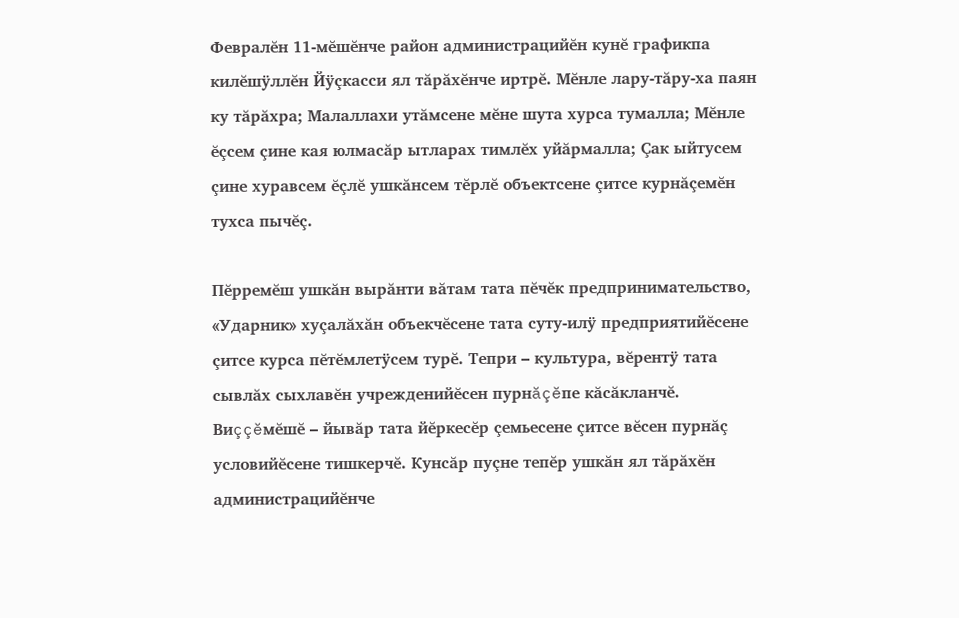Февралĕн 11-мĕшĕнче район администрацийĕн кунĕ графикпа килĕшÿллĕн Йÿçкасси ял тăрăхĕнче иртрĕ. Мĕнле лару-тăру-ха паян ку тăрăхра; Малаллахи утăмсене мĕне шута хурса тумалла; Мĕнле ĕçсем çине кая юлмасăр ытларах тимлĕх уйăрмалла; Çак ыйтусем çине хуравсем ĕçлĕ ушкăнсем тĕрлĕ объектсене çитсе курнăçемĕн тухса пычĕç.

Пĕрремĕш ушкăн вырăнти вăтам тата пĕчĕк предпринимательство, «Ударник» хуçалăхăн объекчĕсене тата суту-илÿ предприятийĕсене çитсе курса пĕтĕмлетÿсем турĕ. Тепри – культура, вĕрентÿ тата сывлăх сыхлавĕн учрежденийĕсен пурнăçĕпе кăсăкланчĕ. Виççĕмĕшĕ – йывăр тата йĕркесĕр çемьесене çитсе вĕсен пурнăç условийĕсене тишкерчĕ. Кунсăр пуçне тепĕр ушкăн ял тăрăхĕн администрацийĕнче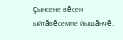çынсене вĕсен ыйтăвĕсемпе йышăнчĕ.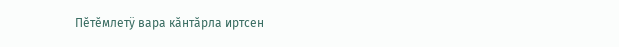Пĕтĕмлетÿ вара кăнтăрла иртсен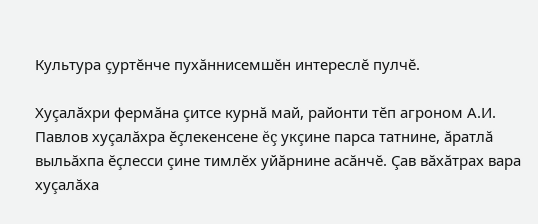Культура çуртĕнче пухăннисемшĕн интереслĕ пулчĕ.

Хуçалăхри фермăна çитсе курнă май, районти тĕп агроном А.И. Павлов хуçалăхра ĕçлекенсене ĕç укçине парса татнине, ăратлă выльăхпа ĕçлесси çине тимлĕх уйăрнине асăнчĕ. Çав вăхăтрах вара хуçалăха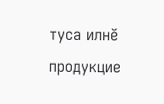туса илнĕ продукцие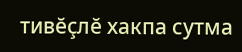тивĕçлĕ хакпа сутма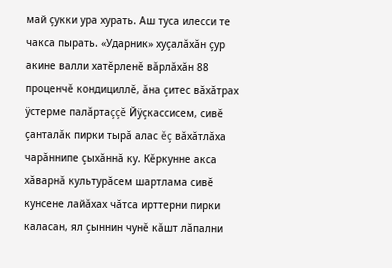май çукки ура хурать. Аш туса илесси те чакса пырать. «Ударник» хуçалăхăн çур акине валли хатĕрленĕ вăрлăхăн 88 проценчĕ кондициллĕ, ăна çитес вăхăтрах ÿстерме палăртаççĕ Йÿçкассисем, сивĕ çанталăк пирки тырă алас ĕç вăхăтлăха чарăннипе çыхăннă ку. Кĕркунне акса хăварнă культурăсем шартлама сивĕ кунсене лайăхах чăтса ирттерни пирки каласан, ял çыннин чунĕ кăшт лăпални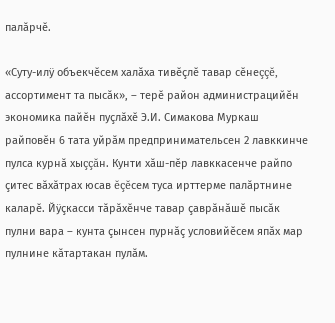палăрчĕ.

«Суту-илÿ объекчĕсем халăха тивĕçлĕ тавар сĕнеççĕ, ассортимент та пысăк», – терĕ район администрацийĕн экономика пайĕн пуçлăхĕ Э.И. Симакова Муркаш райповĕн 6 тата уйрăм предпринимательсен 2 лавккинче пулса курнă хыççăн. Кунти хăш-пĕр лавккасенче райпо çитес вăхăтрах юсав ĕçĕсем туса ирттерме палăртнине каларĕ. Йÿçкасси тăрăхĕнче тавар çаврăнăшĕ пысăк пулни вара – кунта çынсен пурнăç условийĕсем япăх мар пулнине кăтартакан пулăм.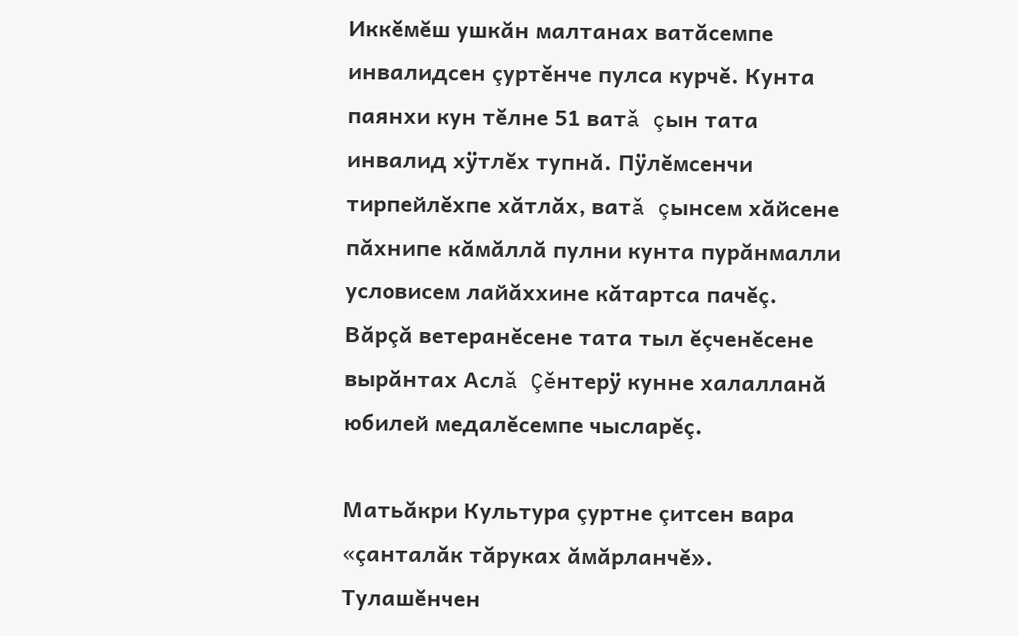Иккĕмĕш ушкăн малтанах ватăсемпе инвалидсен çуртĕнче пулса курчĕ. Кунта паянхи кун тĕлне 51 ватă çын тата инвалид хÿтлĕх тупнă. Пÿлĕмсенчи тирпейлĕхпе хăтлăх, ватă çынсем хăйсене пăхнипе кăмăллă пулни кунта пурăнмалли условисем лайăххине кăтартса пачĕç. Вăрçă ветеранĕсене тата тыл ĕçченĕсене вырăнтах Аслă Çĕнтерÿ кунне халалланă юбилей медалĕсемпе чысларĕç.

Матьăкри Культура çуртне çитсен вара «çанталăк тăруках ăмăрланчĕ». Тулашĕнчен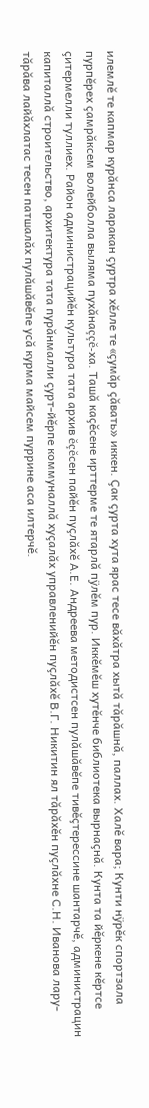илемлĕ те капмар курăнса ларакан çуртра хĕлле те «çумăр çăвать» иккен. Çак çурта хута ярас тесе вăхăтра хытă тăрăшнă, паллах. Халĕ вара; Кунти нÿрĕк спортзала пурпĕрех çамрăксем волейболла выляма пухăнаççĕ-ха. Ташă каçĕсене ирттерме те ятарлă пÿлĕм пур. Иккĕмĕш хутĕнче библиотека вырнаçнă. Кунта та йĕркене кĕртсе çитермелли туллиех. Район администрацийĕн культура тата архив ĕçĕсен пайĕн пуçлăхĕ А.Е. Андреева методистсен пулăшăвĕпе тивĕçтерессине шантарчĕ, администрацин капиталлă строительство, архитектура тата пурăнмалли çурт-йĕрпе коммуналлă хуçалăх управленийĕн пуçлăхĕ В.Г. Никитин ял тăрăхĕн пуçлăхне С.Н. Иванова лару-тăрăва лайăхлатас тесен патшалăх пулăшăвĕпе усă курма майсем пуррине аса илтерчĕ.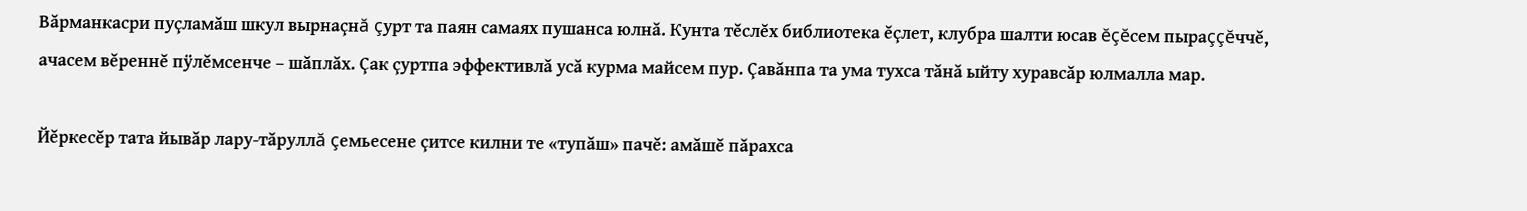Вăрманкасри пуçламăш шкул вырнаçнă çурт та паян самаях пушанса юлнă. Кунта тĕслĕх библиотека ĕçлет, клубра шалти юсав ĕçĕсем пыраççĕччĕ, ачасем вĕреннĕ пÿлĕмсенче – шăплăх. Çак çуртпа эффективлă усă курма майсем пур. Çавăнпа та ума тухса тăнă ыйту хуравсăр юлмалла мар.

Йĕркесĕр тата йывăр лару-тăруллă çемьесене çитсе килни те «тупăш» пачĕ: амăшĕ пăрахса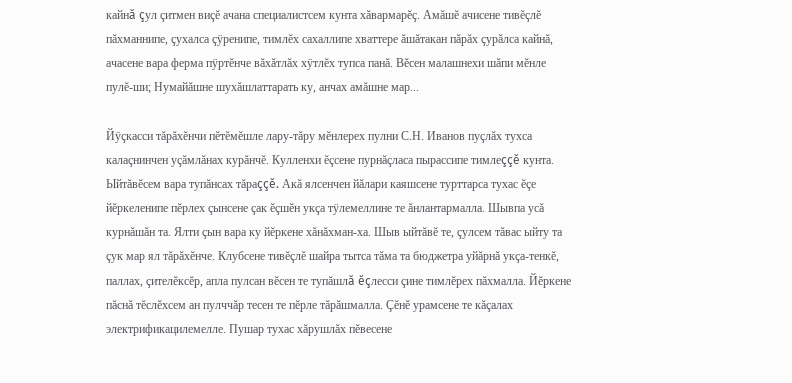кайнă çул çитмен виçĕ ачана специалистсем кунта хăвармарĕç. Амăшĕ ачисене тивĕçлĕ пăхманнипе, çухалса çÿренипе, тимлĕх сахаллипе хваттере ăшăтакан пăрăх çурăлса кайнă, ачасене вара ферма пÿртĕнче вăхăтлăх хÿтлĕх тупса панă. Вĕсен малашнехи шăпи мĕнле пулĕ-ши; Нумайăшне шухăшлаттарать ку, анчах амăшне мар...

Йÿçкасси тăрăхĕнчи пĕтĕмĕшле лару-тăру мĕнлерех пулни С.Н. Иванов пуçлăх тухса калаçнинчен уçăмлăнах курăнчĕ. Кулленхи ĕçсене пурнăçласа пырассипе тимлеççĕ кунта. Ыйтăвĕсем вара тупăнсах тăраççĕ. Акă ялсенчен йăлари каяшсене турттарса тухас ĕçе йĕркеленипе пĕрлех çынсене çак ĕçшĕн укçа тÿлемеллине те ăнлантармалла. Шывпа усă курнăшăн та. Ялти çын вара ку йĕркене хăнăхман-ха. Шыв ыйтăвĕ те, çулсем тăвас ыйту та çук мар ял тăрăхĕнче. Клубсене тивĕçлĕ шайра тытса тăма та бюджетра уйăрнă укçа-тенкĕ, паллах, çителĕксĕр, апла пулсан вĕсен те тупăшлă ĕçлесси çине тимлĕрех пăхмалла. Йĕркене пăснă тĕслĕхсем ан пулччăр тесен те пĕрле тăрăшмалла. Çĕнĕ урамсене те кăçалах электрификацилемелле. Пушар тухас хăрушлăх пĕвесене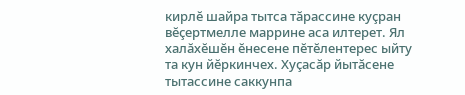кирлĕ шайра тытса тăрассине куçран вĕçертмелле маррине аса илтерет. Ял халăхĕшĕн ĕнесене пĕтĕлентерес ыйту та кун йĕркинчех. Хуçасăр йытăсене тытассине саккунпа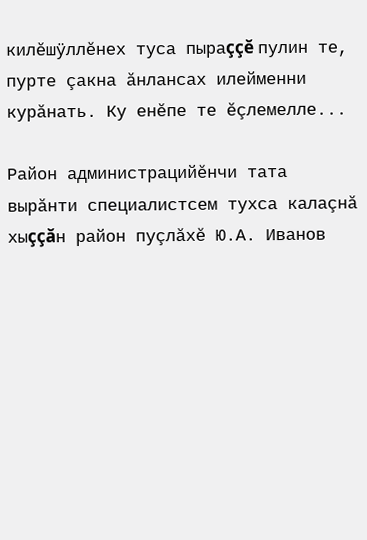килĕшÿллĕнех туса пыраççĕ пулин те, пурте çакна ăнлансах илейменни курăнать. Ку енĕпе те ĕçлемелле...

Район администрацийĕнчи тата вырăнти специалистсем тухса калаçнă хыççăн район пуçлăхĕ Ю.А. Иванов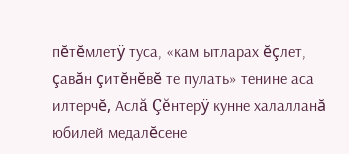пĕтĕмлетÿ туса, «кам ытларах ĕçлет, çавăн çитĕнĕвĕ те пулать» тенине аса илтерчĕ, Аслă Çĕнтерÿ кунне халалланă юбилей медалĕсене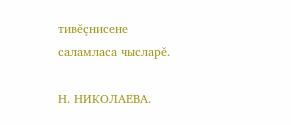тивĕçнисене саламласа чысларĕ.

Н. НИКОЛАЕВА.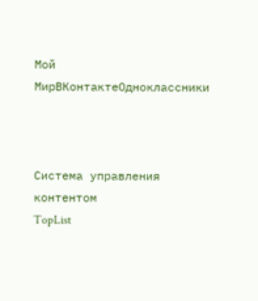Мой МирВКонтактеОдноклассники



Система управления контентом
TopList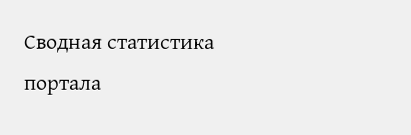Сводная статистика портала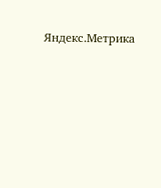Яндекс.Метрика